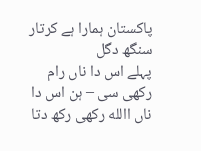پاکستان ہمارا ہے کرتار سنگھ دگل
پہلے اس دا ناں رام رکھی سی – ہن اس دا ناں االله رکھی رکھ دتا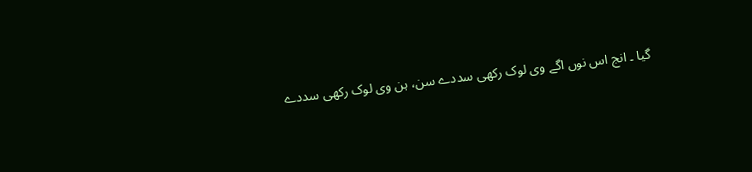گیا ۔ انج اس نوں اگے وی لوک رکھی سددے سن، ہن وی لوک رکھی سددے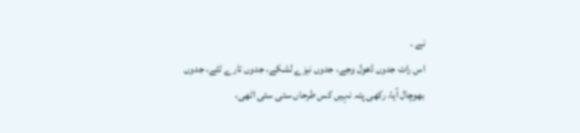نے ۔
اس رات جدوں ڈھول وجے، جدوں نیزے لشکے، جدوں تارے ٹٹے، جدوں بھوچال آیا، رکھی پتہ نہیں کس طرحاں ستی ستی اٹھی،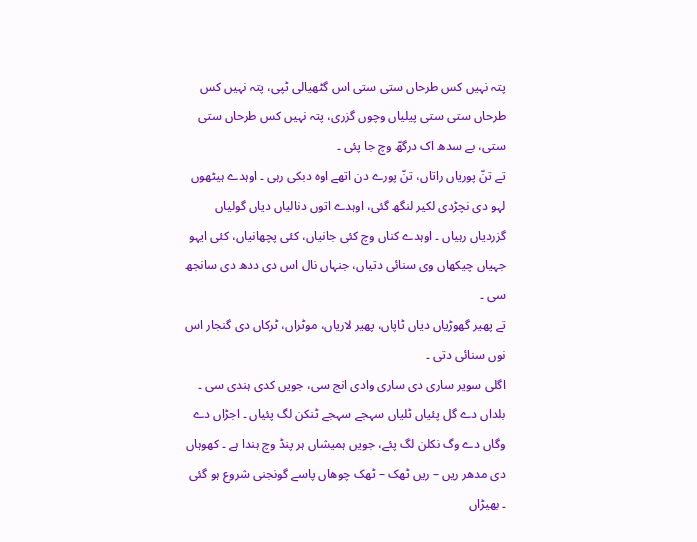پتہ نہیں کس طرحاں ستی ستی اس گٹھیالی ٹپی، پتہ نہیں کس طرحاں ستی ستی پیلیاں وچوں گزری، پتہ نہیں کس طرحاں ستی ستی، بے سدھ اک درگھّ وچ جا پئی ۔
تے تنّ پوریاں راتاں، تنّ پورے دن اتھے اوہ دبکی رہی ۔ اوہدے ہیٹھوں لہو دی نچڑدی لکیر لنگھ گئی، اوہدے اتوں دنالیاں دیاں گولیاں گزردیاں رہیاں ۔ اوہدے کناں وچ کئی جانیاں، کئی پچھانیاں، کئی ایہو جہیاں چیکھاں وی سنائی دتیاں، جنہاں نال اس دی ددھ دی سانجھ سی ۔
تے پھیر گھوڑیاں دیاں ٹاپاں، پھیر لاریاں، موٹراں، ٹرکاں دی گنجار اس نوں سنائی دتی ۔
اگلی سویر ساری دی ساری وادی انج سی، جویں کدی ہندی سی ۔ بلداں دے گل پئیاں ٹلیاں سہجے سہجے ٹنکن لگ پئیاں ۔ اجڑاں دے وگاں دے وگ نکلن لگ پئے، جویں ہمیشاں ہر پنڈ وچ ہندا ہے ۔ کھوہاں دی مدھر ریں – ریں ٹھک – ٹھک چوھاں پاسے گونجنی شروع ہو گئی ۔ بھیڑاں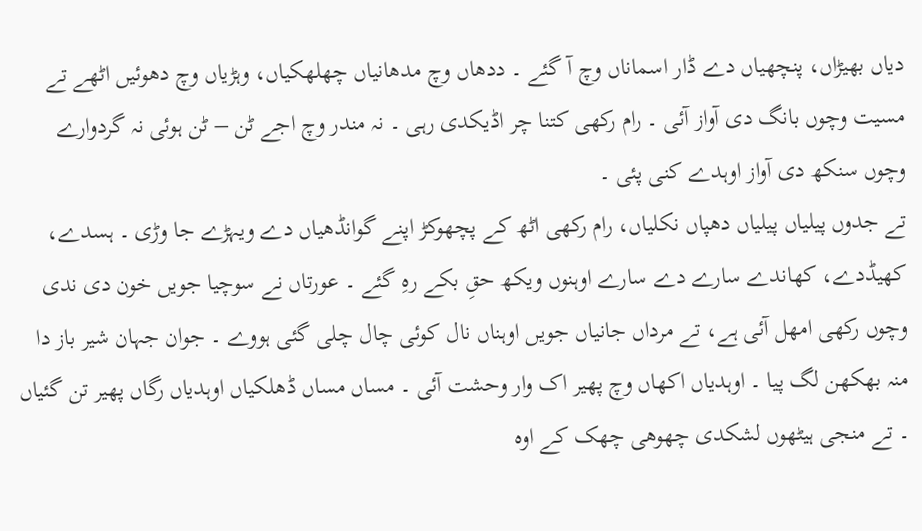دیاں بھیڑاں، پنچھیاں دے ڈار اسماناں وچ آ گئے ۔ ددھاں وچ مدھانیاں چھلھکیاں، وہڑیاں وچ دھوئیں اٹھے تے مسیت وچوں بانگ دی آواز آئی ۔ رام رکھی کتنا چر اڈیکدی رہی ۔ نہ مندر وچ اجے ٹن – ٹن ہوئی نہ گردوارے وچوں سنکھ دی آواز اوہدے کنی پئی ۔
تے جدوں پیلیاں پیلیاں دھپاں نکلیاں، رام رکھی اٹھ کے پچھوکڑ اپنے گوانڈھیاں دے ویہڑے جا وڑی ۔ ہسدے، کھیڈدے، کھاندے سارے دے سارے اوہنوں ویکھ حقِ بکے رہِ گئے ۔ عورتاں نے سوچیا جویں خون دی ندی وچوں رکھی امھل آئی ہے، تے مرداں جانیاں جویں اوہناں نال کوئی چال چلی گئی ہووے ۔ جوان جہان شیر باز دا منہ بھکھن لگ پیا ۔ اوہدیاں اکھاں وچ پھیر اک وار وحشت آئی ۔ مساں مساں ڈھلکیاں اوہدیاں رگاں پھیر تن گئیاں ۔ تے منجی ہیٹھوں لشکدی چھوھی چھک کے اوہ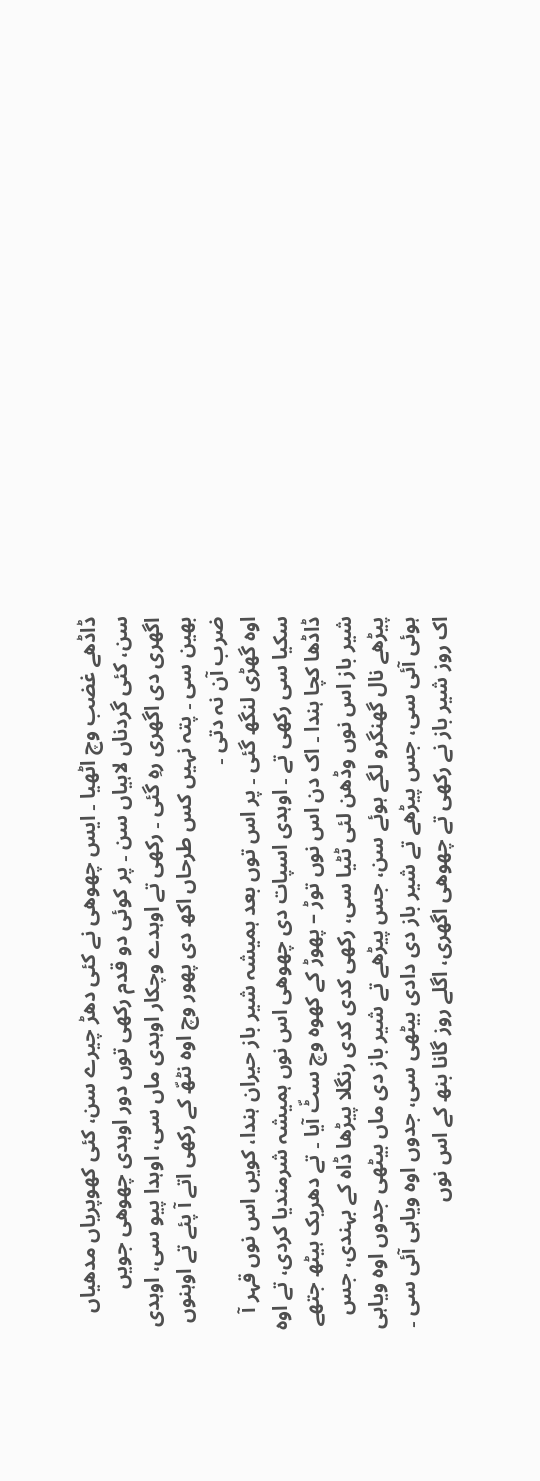ڈاڈھے غضب وچ اٹھیا ۔ ایس چھوھی نے کئی دھڑ چیرے سن، کئی کھوپریاں مدھیاں سن، کئی گردناں لاہیاں سن ۔ پر کوئی دو قدم رکھی توں دور اوہدی چھوھی جویں اگھری دی اگھری رہِ گئی ۔ رکھی تے اوہدے وچکار اوہدی ماں سی، اوہدا پیو سی، اوہدی بھین سی ۔ پتہ نہیں کس طرحاں اکھ دی پھور وچ اوہ نٹھّ کے رکھی اتے آ پئے تے اوہنوں ضرب آن نہ دتی ۔
اوہ گھڑی لنگھ گئی ۔ پر اس توں بعد ہمیشہ شیر باز حیران ہندا، کویں اس نوں قہر آ سکیا سی رکھی تے ۔ اوہدی اسپات دی چھوھی اس نوں ہمیشہ شرمندیا کردی، تے اوہ ڈاڈھا کچا ہندا ۔ اک دن اس نوں توڑ – پھوڑ کے کھوہ وچ سٹّ آیا ۔ تے دھریک ہیٹھ جتھے شیر باز اس نوں وڈھن لئی ٹٹیا سی، رکھی کدی کدی رنگلا پیڑھا ڈاہ کے بہندی، جس پیڑھے نال گھنگرو لگے ہوئے سن، جس پیڑھے تے شیر باز دی ماں بیٹھی جدوں اوہ ویاہی ہوئی آئی سی، جس پیڑھے تے شیر باز دی دادی بیٹھی سی، جدوں اوہ ویاہی آئی سی ۔
اک روز شیر باز نے رکھی تے چھوھی اگھری، اگلے روز گانا بنھ کے اس نوں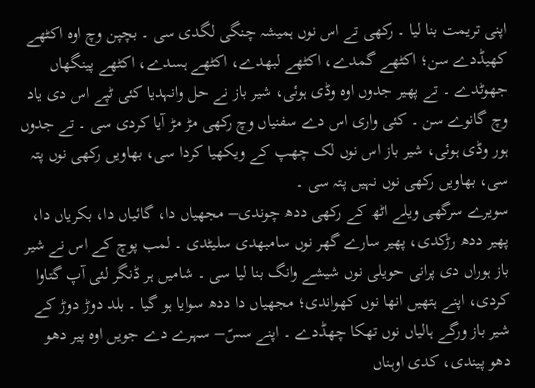اپنی تریمت بنا لیا ۔ رکھی تے اس نوں ہمیشہ چنگی لگدی سی ۔ بچپن وچ اوہ اکٹھے کھیڈدے سن؛ اکٹھے گمدے، اکٹھے لبھدے، اکٹھے ہسدے، اکٹھے پینگھاں جھوٹدے ۔ تے پھیر جدوں اوہ وڈی ہوئی، شیر باز نے حل وانہدیا کئی ٹپے اس دی یاد وچ گانوے سن ۔ کئی واری اس دے سفنیاں وچ رکھی مڑ مڑ آیا کردی سی ۔ تے جدوں ہور وڈی ہوئی، شیر باز اس نوں لک چھپ کے ویکھیا کردا سی، بھاویں رکھی نوں پتہ سی، بھاویں رکھی نوں نہیں پتہ سی ۔
سویرے سرگھی ویلے اٹھ کے رکھی ددھ چوندی– مجھیاں دا، گائیاں دا، بکریاں دا، پھیر ددھ رڑکدی، پھیر سارے گھر نوں سامبھدی سلیٹدی ۔ لمب پوچ کے اس نے شیر باز ہوراں دی پرانی حویلی نوں شیشے وانگ بنا لیا سی ۔ شامیں ہر ڈنگر لئی آپ گتاوا کردی، اپنے ہتھیں انھا نوں کھواندی؛ مجھیاں دا ددھ سوایا ہو گیا ۔ بلد دوڑ دوڑ کے شیر باز ورگے ہالیاں نوں تھکا چھڈدے ۔ اپنے سسّ– سہرے دے جویں اوہ پیر دھو دھو پیندی، کدی اوہناں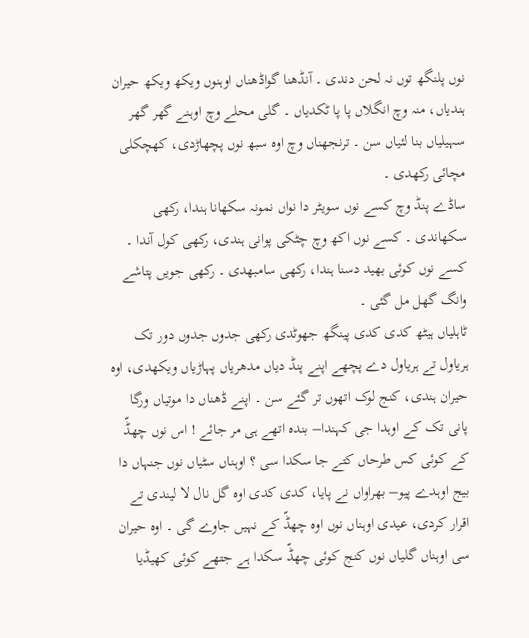نوں پلنگھ توں نہ لحن دندی ۔ آنڈھنا گواڈھناں اوہنوں ویکھ ویکھ حیران ہندیاں، منہ وچ انگلاں پا پا ٹکدیاں ۔ گلی محلے وچ اوہنے گھر گھر سہیلیاں بنا لئیاں سن ۔ ترنجھناں وچ اوہ سبھ نوں پچھاڑدی، کھچکلی مچائی رکھدی ۔
ساڈے پنڈ وچ کسے نوں سویٹر دا نواں نمونہ سکھانا ہندا، رکھی سکھاندی ۔ کسے نوں اکھ وچ چٹکی پوانی ہندی، رکھی کول آندا ۔ کسے نوں کوئی بھید دسنا ہندا، رکھی سامبھدی ۔ رکھی جویں پتاشے وانگ گھل مل گئی ۔
ٹاہلیاں ہیٹھ کدی کدی پینگھ جھوٹدی رکھی جدوں جدوں دور تک ہریاول تے ہریاول دے پچھے اپنے پنڈ دیاں مدھریاں پہاڑیاں ویکھدی، اوہ حیران ہندی، کنج لوک اتھوں تر گئے سن ۔ اپنے ڈھناں دا موتیاں ورگا پانی تک کے اوہدا جی کہندا– بندہ اتھے ہی مر جائے ! اس نوں چھڈّ کے کوئی کس طرحاں کتے جا سکدا سی ؟ اوہناں سٹیاں نوں جنہاں دا بیج اوہدے پیو– بھراواں نے پایا، کدی کدی اوہ گل نال لا لیندی تے اقرار کردی، عیدی اوہناں نوں اوہ چھڈّ کے نہیں جاوے گی ۔ اوہ حیران سی اوہناں گلیاں نوں کنج کوئی چھڈّ سکدا ہے جتھے کوئی کھیڈیا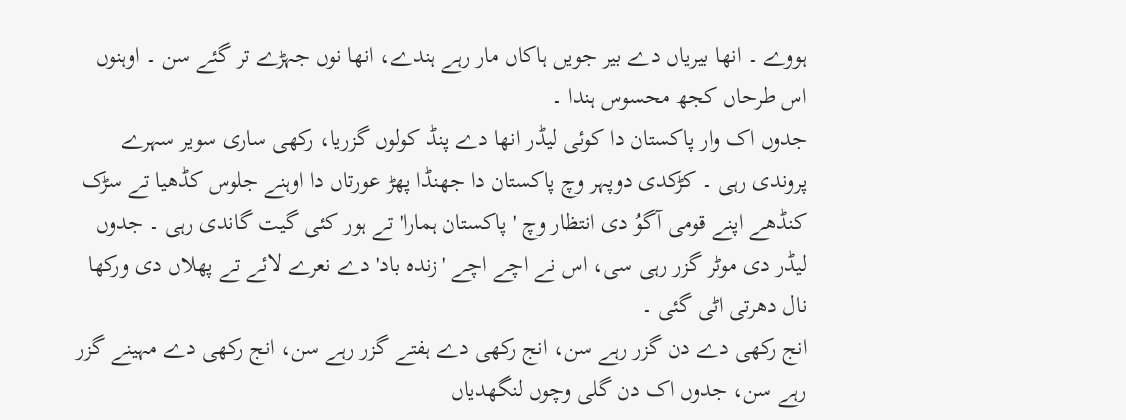ہووے ۔ انھا بیریاں دے بیر جویں ہاکاں مار رہے ہندے، انھا نوں جہڑے تر گئے سن ۔ اوہنوں اس طرحاں کجھ محسوس ہندا ۔
جدوں اک وار پاکستان دا کوئی لیڈر انھا دے پنڈ کولوں گزریا، رکھی ساری سویر سہرے پروندی رہی ۔ کڑکدی دوپہر وچ پاکستان دا جھنڈا پھڑ عورتاں دا اوہنے جلوس کڈھیا تے سڑک کنڈھے اپنے قومی آگوُ دی انتظار وچ 'پاکستان ہمارا' تے ہور کئی گیت گاندی رہی ۔ جدوں لیڈر دی موٹر گزر رہی سی، اس نے اچے اچے 'زندہ باد' دے نعرے لائے تے پھلاں دی ورکھا نال دھرتی اٹی گئی ۔
انج رکھی دے دن گزر رہے سن، انج رکھی دے ہفتے گزر رہے سن، انج رکھی دے مہینے گزر رہے سن، جدوں اک دن گلی وچوں لنگھدیاں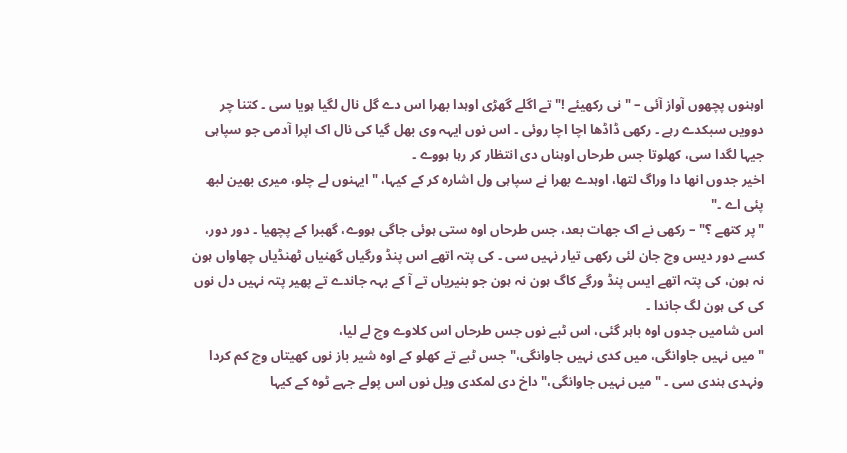اوہنوں پچھوں آواز آئی – "نی رکھیئے !" تے اگلے گھڑی اوہدا بھرا اس دے گل نال لگیا ہویا سی ۔ کتنا چر دوویں سبکدے رہے ۔ رکھی ڈاڈھا اچا اچا روئی ۔ اس نوں ایہہ وی بھل گیا کی نال اک اپرا آدمی جو سپاہی جیہا لگدا سی، کھلوتا جس طرحاں اوہناں دی انتظار کر رہا ہووے ۔
اخیر جدوں انھا دا وراگ لتھا، اوہدے بھرا نے سپاہی ول اشارہ کر کے کیہا، "ایہنوں لے چلو، میری بھین لبھ پئی اے ۔"
"پر کتھے ؟" – رکھی نے اک جھات بعد، جس طرحاں اوہ ستی ہوئی جاگی ہووے، گھبرا کے پچھیا ۔ دور دور، کسے دور دیس وچ جان لئی رکھی تیار نہیں سی ۔ کی پتہ اتھے اس پنڈ ورگیاں گھنیاں ٹھنڈیاں چھاواں ہون نہ ہون، کی پتہ اتھے ایس پنڈ ورگے کاگ ہون نہ ہون جو بنیریاں تے آ کے بہہ جاندے تے پھیر پتہ نہیں دل نوں کی کی ہون لگ جاندا ۔
اس شامیں جدوں اوہ باہر گئی، اس ٹبے نوں جس طرحاں اس کلاوے وچ لے لیا،
"میں نہیں جاوانگی، میں کدی نہیں جاوانگی،" جس ٹبے تے کھلو کے اوہ شیر باز نوں کھیتاں وچ کم کردا ونہدی ہندی سی ۔ "میں نہیں جاوانگی،" داخ دی لمکدی ویل نوں اس پولے جہے ٹوہ کے کیہا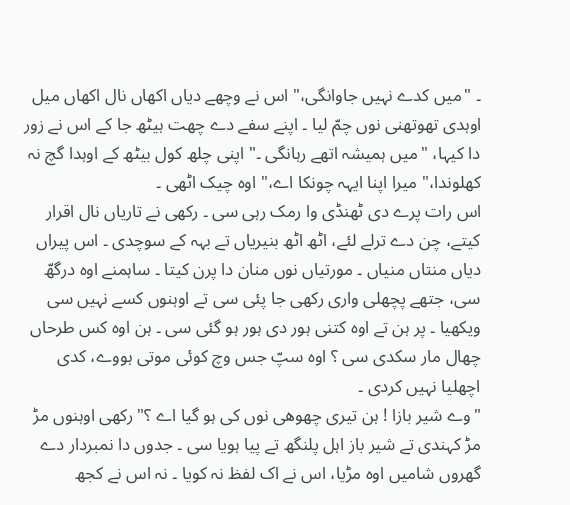۔ "میں کدے نہیں جاوانگی،" اس نے وچھے دیاں اکھاں نال اکھاں میل اوہدی تھوتھنی نوں چمّ لیا ۔ اپنے سفے دے چھت ہیٹھ جا کے اس نے زور دا کیہا، "میں ہمیشہ اتھے رہانگی ۔" اپنی چلھ کول بیٹھ کے اوہدا گچ نہ کھلوندا،" میرا اپنا ایہہ چونکا اے،" اوہ چیک اٹھی ۔
اس رات پرے دی ٹھنڈی وا رمک رہی سی ۔ رکھی نے تاریاں نال اقرار کیتے، چن دے ترلے لئے، اٹھ اٹھ بنیریاں تے بہہ کے سوچدی ۔ اس پیراں دیاں منتاں منیاں ۔ مورتیاں نوں منان دا پرن کیتا ۔ ساہمنے اوہ درگھّ سی، جتھے پچھلی واری رکھی جا پئی سی تے اوہنوں کسے نہیں سی ویکھیا ۔ پر ہن تے اوہ کتنی ہور دی ہور ہو گئی سی ۔ ہن اوہ کس طرحاں چھال مار سکدی سی ؟ اوہ سپّ جس وچ کوئی موتی ہووے، کدی اچھلیا نہیں کردی ۔
"وے شیر بازا ! ہن تیری چھوھی نوں کی ہو گیا اے ؟" رکھی اوہنوں مڑ مڑ کہندی تے شیر باز اہل پلنگھ تے پیا ہویا سی ۔ جدوں دا نمبردار دے گھروں شامیں اوہ مڑیا، اس نے اک لفظ نہ کویا ۔ نہ اس نے کجھ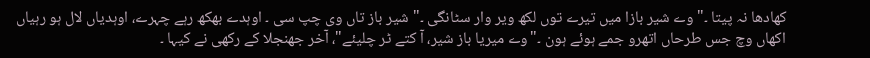کھادھا نہ پیتا ۔" وے شیر بازا میں تیرے توں لکھ ویر وار سٹانگی ۔" شیر باز تاں وی چپ سی ۔ اوہدے بھکھ رہے چہرے، اوہدیاں لال ہو رہیاں اکھاں وچ جس طرحاں اتھرو جمے ہوئے ہون ۔"وے میریا باز شیر، آ کتے ٹر چلیئے"، آخر جھنجلا کے رکھی نے کیہا ۔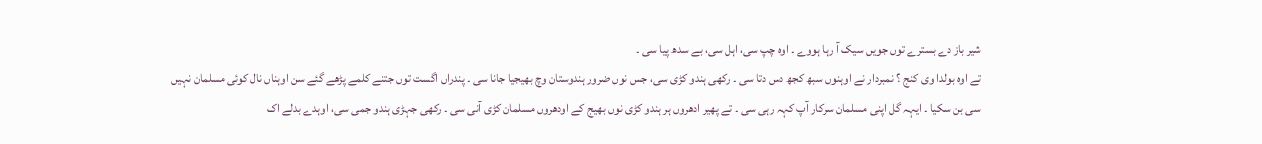شیر باز دے بسترے توں جویں سیک آ رہا ہووے ۔ اوہ چپ سی، اہل سی، بے سدھ پیا سی ۔
تے اوہ بولدا وی کنج ؟ نمبردار نے اوہنوں سبھ کجھ دس دتا سی ۔ رکھی ہندو کڑی سی، جس نوں ضرور ہندوستان وچ بھیجیا جانا سی ۔ پندراں اگست توں جتنے کلمے پڑھے گئے سن اوہناں نال کوئی مسلمان نہیں سی بن سکیا ۔ ایہہ گل اپنی مسلمان سرکار آپ کہہ رہی سی ۔ تے پھیر ادھروں ہر ہندو کڑی نوں بھیج کے اودھروں مسلمان کڑی آنی سی ۔ رکھی جہڑی ہندو جمی سی، اوہدے بدلے اک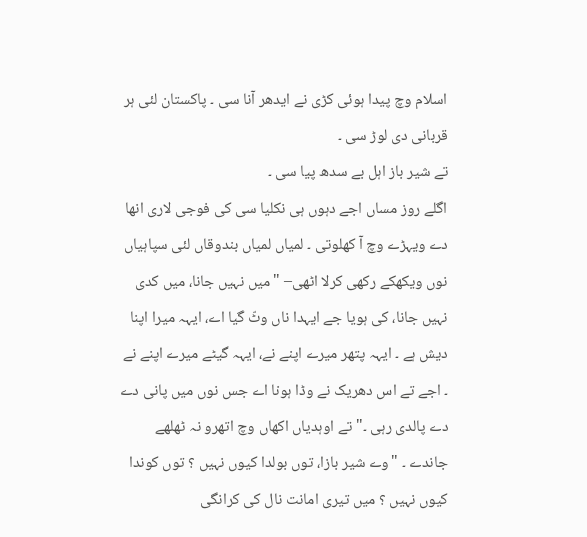اسلام وچ پیدا ہوئی کڑی نے ایدھر آنا سی ۔ پاکستان لئی ہر قربانی دی لوڑ سی ۔
تے شیر باز اہل بے سدھ پیا سی ۔
اگلے روز مساں اجے دہوں ہی نکلیا سی کی فوجی لاری انھا دے ویہڑے وچ آ کھلوتی ۔ لمیاں لمیاں بندوقاں لئی سپاہیاں نوں ویکھکے رکھی کرلا اٹھی– "میں نہیں جانا، میں کدی نہیں جانا، کی ہویا جے ایہدا ناں وٹّ گیا اے، ایہہ میرا اپنا دیش ہے ۔ ایہہ پتھر میرے اپنے نے، ایہہ گیٹے میرے اپنے نے ۔ اجے تے اس دھریک نے وڈا ہونا اے جس نوں میں پانی دے دے پالدی رہی ۔" تے اوہدیاں اکھاں وچ اتھرو نہ ٹھلھے جاندے ۔ "وے شیر بازا، توں بولدا کیوں نہیں ؟ توں کوندا کیوں نہیں ؟ میں تیری امانت نال کی کرانگی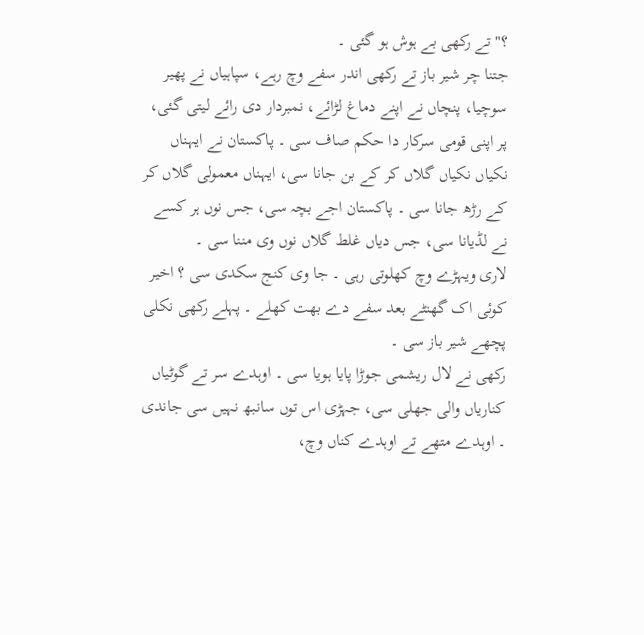؟" تے رکھی بے ہوش ہو گئی ۔
جتنا چر شیر باز تے رکھی اندر سفے وچ رہے، سپاہیاں نے پھیر سوچیا، پنچاں نے اپنے دماغ لڑائے، نمبردار دی رائے لیتی گئی، پر اپنی قومی سرکار دا حکم صاف سی ۔ پاکستان نے ایہناں نکیاں نکیاں گلاں کر کے بن جانا سی، ایہناں معمولی گلاں کر کے رڑھ جانا سی ۔ پاکستان اجے بچہ سی، جس نوں ہر کسے نے لڈیانا سی، جس دیاں غلط گلاں نوں وی مننا سی ۔
لاری ویہڑے وچ کھلوتی رہی ۔ جا وی کنج سکدی سی ؟ اخیر کوئی اک گھنٹے بعد سفے دے بھت کھلے ۔ پہلے رکھی نکلی پچھے شیر باز سی ۔
رکھی نے لال ریشمی جوڑا پایا ہویا سی ۔ اوہدے سر تے گوٹیاں کناریاں والی جھلی سی، جہڑی اس توں سانبھ نہیں سی جاندی ۔ اوہدے متھے تے اوہدے کناں وچ،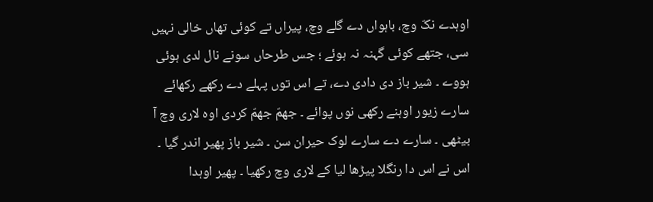اوہدے نکّ وچ، باہواں دے گلے وچ، پیراں تے کوئی تھاں خالی نہیں سی، جتھے کوئی گہنہ نہ ہوئے ؛ جس طرحاں سونے نال لدی ہوئی ہووے ۔ شیر باز دی دادی دے، تے اس توں پہلے دے رکھے رکھائے سارے زیور اوہنے رکھی نوں پوائے ۔ جھمّ جھمّ کردی اوہ لاری وچ آ بیٹھی ۔ سارے دے سارے لوک حیران سن ۔ شیر باز پھیر اندر گیا ۔ اس نے اس دا رنگلا پیڑھا لیا کے لاری وچ رکھیا ۔ پھیر اوہدا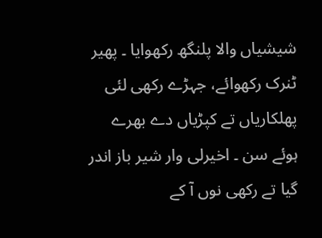شیشیاں والا پلنگھ رکھوایا ۔ پھیر ٹنرک رکھوائے، جہڑے رکھی لئی پھلکاریاں تے کپڑیاں دے بھرے ہوئے سن ۔ اخیرلی وار شیر باز اندر گیا تے رکھی نوں آ کے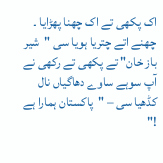اک پکھی تے اک چھنا پھڑایا ۔ چھنے اتے چتریا ہویا سی "شیر باز خان" تے پکھی تے رکھی نے آپ سوہے ساوے دھاگیاں نال کڈھیا سی – "پاکستان ہمارا ہے !"